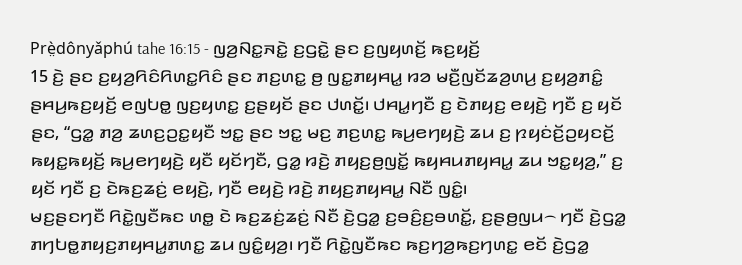Prè̤dônyǎphú tahe 16:15 - ꤜꤤ꤬ꤡꤢ꤭ꤏꤢꤧ꤭ ꤢ꤬ꤞꤢꤧ꤭ ꤔꤢ ꤢ꤬ꤜꤟꤛꤢꤩ꤬ ꤒꤢ꤬ꤟꤢꤩ꤬
15 ꤢꤧ꤬ ꤔꤢ ꤢ꤬ꤟꤤ꤬ꤖꤢꤨꤖꤛꤢ꤭ꤖꤢꤨ ꤔꤢ ꤊꤢ꤬ꤛꤢ꤭ ꤥ꤬ ꤜꤢ꤭ꤊꤟꤌꤣ꤭ ꤙꤤ ꤗꤢꤪ꤬ꤜꤢꤩꤘꤤ꤬ꤛꤣ꤬ ꤢ꤬ꤟꤤ꤬ꤊꤢꤨ꤭ ꤔꤌꤣ꤬ꤒꤢ꤬ꤟꤢꤩ꤬ ꤕꤜꤝꤥ꤭ ꤜꤢ꤬ꤟꤛꤢ꤭ ꤢ꤬ꤔꤟꤢꤩ ꤔꤢ ꤓꤛꤢꤩ꤭꤯ ꤓꤌꤣ꤭ꤚꤢꤪ ꤢ꤬ ꤢꤧꤊꤟꤢ꤬ ꤕꤟꤢꤧ꤬ ꤚꤢꤪ ꤢ꤬ ꤟꤢꤩ ꤔꤢ, “ꤞꤤ꤭ ꤊꤤ꤬ ꤘꤛꤢ꤬ꤑꤢ꤭ꤟꤢꤪ ꤠꤢ꤭ ꤔꤢ ꤠꤢ꤭ ꤗꤢ꤬ ꤊꤢ꤬ꤛꤢ꤭ ꤒꤣ꤬ꤕꤚꤟꤢꤧ꤬ ꤘꤣ ꤢ꤬ ꤐꤟꤢꤦꤢꤩ꤬ꤑꤟꤢꤢꤩ꤬ ꤒꤟꤢ꤭ꤒꤟꤢꤩ꤬ ꤒꤣ꤬ꤕꤚꤟꤢꤧ꤬ ꤟꤢꤪ ꤟꤢꤩꤚꤢꤪ, ꤞꤤ꤭ ꤙꤢꤧ꤬ ꤊꤟꤢ꤬ꤥ꤬ꤜꤢꤩ꤭ ꤒꤟꤌꤣꤊꤟꤌꤣ꤭ ꤘꤣ ꤠꤢ꤭ꤟꤤ꤬,” ꤢ꤬ ꤟꤢꤩ ꤚꤢꤪ ꤢ꤬ ꤢꤧꤒꤢ꤬ꤘꤢꤦ꤬ ꤕꤟꤢꤧ꤬, ꤚꤢꤪ ꤕꤟꤢꤧ꤬ ꤙꤢꤧ꤬ ꤊꤟꤢ꤬ꤊꤟꤌꤣ꤭ ꤡꤢꤪ ꤜꤢꤨ꤭꤯
ꤗꤢ꤬ꤔꤢꤚꤢꤪ ꤖꤢꤧ꤭ꤜꤢꤪꤒꤢ ꤛꤥ꤭ ꤢꤧ ꤒꤢ꤬ꤘꤢꤦ꤬ꤘꤢꤦ꤬ ꤡꤢꤪ ꤢꤧ꤬ꤞꤤ꤭ ꤢ꤬ꤋꤢꤨ꤬ꤢ꤬ꤋꤛꤢꤩ꤭, ꤢ꤬ꤔꤥ꤬ꤜꤣ꤮ ꤚꤢꤪ ꤢꤧ꤬ꤞꤤ꤭ ꤊꤚꤝꤥ꤭ꤊꤟꤢ꤬ꤊꤟꤌꤣ꤭ꤊꤛꤢ꤭ ꤘꤣ ꤜꤢꤨ꤭ꤟꤤ꤬꤯ ꤚꤢꤪ ꤖꤢꤧ꤭ꤜꤢꤪꤒꤢ ꤒꤢ꤬ꤚꤤ꤬ꤒꤢ꤬ꤚꤛꤢ꤭ ꤕꤢꤩ ꤢꤧ꤬ꤞꤤ꤭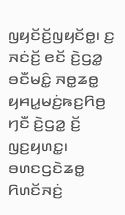ꤜꤟꤢꤩꤢꤩ꤬ꤜꤟꤢꤩꤥ꤭꤯ ꤢ꤬ ꤏꤢꤦꤢꤩ꤬ ꤕꤢꤩ ꤢꤧ꤬ꤞꤤ꤭ ꤋꤢꤪꤗꤢꤨ꤭ ꤏꤥ꤭ꤘꤥ꤭ ꤟꤌꤣ꤭ꤗꤢꤦ꤬ꤒꤢ꤬ꤖꤥ꤬ ꤚꤢꤪ ꤢꤧ꤬ꤞꤤ꤭ ꤢꤩ꤬ ꤜꤢ꤬ꤟꤛꤢ꤭꤯
ꤋꤛꤢꤞꤢꤧꤘꤥ꤭ ꤖꤛꤢꤩꤏꤢꤦ꤬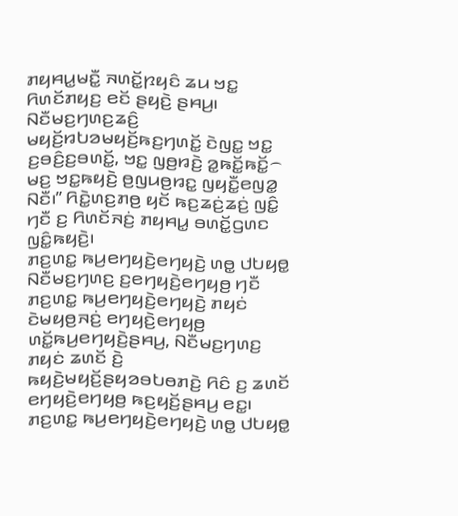ꤊꤟꤌꤣ꤭ꤗꤢꤪ꤭ ꤏꤛꤢꤩ꤭ꤐꤟꤢꤨ ꤘꤣ ꤠꤢ꤭ ꤖꤛꤢꤩꤊꤟꤢ꤬ ꤕꤢꤩ ꤔꤟꤢꤧ꤬ ꤔꤌꤣ꤬꤯ ꤡꤢꤪꤗꤢ꤬ꤚꤛꤢ꤬ꤘꤢꤨ꤬ ꤗꤟꤢꤩ꤬ꤙꤝꤤꤗꤟꤢꤩ꤬ꤒꤢ꤬ꤚꤛꤢꤩ꤭ ꤢꤧꤜꤢ꤭ ꤠꤢ꤭ ꤢ꤬ꤋꤢꤨ꤬ꤢ꤬ꤋꤛꤢꤩ꤭, ꤠꤢ꤭ ꤜꤥ꤬ꤙꤢꤧ꤬ ꤤ꤭ꤒꤢꤩ꤭ꤒꤢꤩ꤭꤮ ꤗꤢ꤬ ꤠꤢ꤭ꤒꤟꤢꤧ꤬ ꤥ꤬ꤜꤣꤥ꤬ꤙꤢ꤭ ꤜꤟꤢꤪ꤭ꤕꤜꤤ꤭ ꤡꤢꤪ꤯” ꤖꤢꤧ꤭ꤛꤢ꤬ꤊꤥ꤬ ꤟꤢꤩ ꤒꤢ꤬ꤘꤢꤦ꤬ꤘꤢꤦ꤬ ꤜꤢꤨ꤭ ꤚꤢꤪ ꤢ꤬ ꤖꤛꤢꤩꤏꤢꤦ꤬ ꤊꤟꤌꤣ꤭ ꤋꤛꤢꤩ꤭ꤞꤛꤢ ꤜꤢꤨ꤭ꤒꤟꤢꤧ꤬꤯
ꤊꤢ꤬ꤛꤢ꤭ ꤒꤣ꤬ꤕꤚꤟꤢꤧ꤬ꤕꤚꤟꤢꤧ꤬ ꤛꤥ꤭ ꤓꤝꤟꤥ꤭ ꤡꤢꤪꤗꤢ꤬ꤚꤛꤢ꤬ ꤢ꤬ꤕꤚꤟꤢꤧ꤬ꤕꤚꤟꤥ꤬ ꤚꤢꤪ ꤊꤢ꤬ꤛꤢ꤭ ꤒꤣ꤬ꤕꤚꤟꤢꤧ꤬ꤕꤚꤟꤢꤧ꤬ ꤊꤟꤢꤦ ꤢꤧꤗꤟꤥ꤬ꤏꤢꤦ꤬ ꤕꤚꤟꤢꤧ꤬ꤕꤚꤟꤥ꤬ ꤛꤢꤩ꤭ꤒꤣ꤬ꤕꤚꤟꤢꤧ꤬ꤔꤌꤣ꤬, ꤡꤢꤪꤗꤢ꤬ꤚꤛꤢ꤬ ꤊꤟꤢꤦ ꤘꤛꤢꤩ ꤢꤧ꤬ ꤒꤟꤢꤧ꤬ꤗꤟꤢꤩ꤬ꤔꤟꤤꤋꤝꤥꤊꤢꤧ꤬ ꤖꤢꤨ ꤢ꤬ ꤘꤛꤢꤩ ꤕꤚꤟꤢꤧ꤬ꤕꤚꤟꤥ꤬ ꤒꤢ꤬ꤟꤢꤩ꤬ꤔꤌꤣ꤬ ꤕꤢ꤭꤯ ꤊꤢ꤬ꤛꤢ꤭ ꤒꤣ꤬ꤕꤚꤟꤢꤧ꤬ꤕꤚꤟꤢꤧ꤬ ꤛꤥ꤭ ꤓꤝꤟꤥ꤭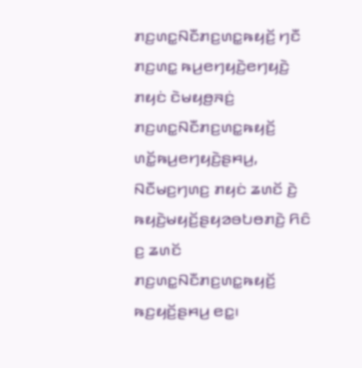ꤊꤢ꤬ꤛꤢ꤭ꤡꤢꤪꤊꤢ꤬ꤛꤢ꤭ꤒꤟꤢꤩ꤬ ꤚꤢꤪ ꤊꤢ꤬ꤛꤢ꤭ ꤒꤣ꤬ꤕꤚꤟꤢꤧ꤬ꤕꤚꤟꤢꤧ꤬ ꤊꤟꤢꤦ ꤢꤧꤗꤟꤥ꤬ꤏꤢꤦ꤬ ꤊꤢ꤬ꤛꤢ꤭ꤡꤢꤪꤊꤢ꤬ꤛꤢ꤭ꤒꤟꤢꤩ꤬ ꤛꤢꤩ꤭ꤒꤣ꤬ꤕꤚꤟꤢꤧ꤬ꤔꤌꤣ꤬, ꤡꤢꤪꤗꤢ꤬ꤚꤛꤢ꤬ ꤊꤟꤢꤦ ꤘꤛꤢꤩ ꤢꤧ꤬ ꤒꤟꤢꤧ꤬ꤗꤟꤢꤩ꤬ꤔꤟꤤꤋꤝꤥꤊꤢꤧ꤬ ꤖꤢꤨ ꤢ꤬ ꤘꤛꤢꤩ ꤊꤢ꤬ꤛꤢ꤭ꤡꤢꤪꤊꤢ꤬ꤛꤢ꤭ꤒꤟꤢꤩ꤬ ꤒꤢ꤬ꤟꤢꤩ꤬ꤔꤌꤣ꤬ ꤕꤢ꤭꤯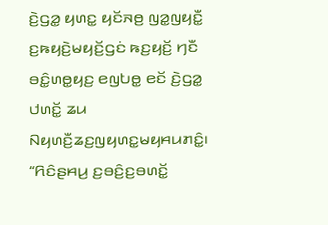ꤢꤧ꤬ꤞꤤ꤭ ꤟꤛꤢ꤭ ꤟꤢꤩꤏꤥ꤬ ꤜꤤ꤭ꤜꤟꤢꤪ꤭ ꤢ꤬ꤒꤟꤢꤧ꤬ꤗꤟꤢꤩ꤬ꤞꤢꤦ ꤒꤢ꤬ꤟꤢꤩ꤬ ꤚꤢꤪ ꤋꤢꤨ꤭ꤛꤥ꤭ꤟꤢ꤬ ꤕꤜꤝꤥ꤭ ꤕꤢꤩ ꤢꤧ꤬ꤞꤤ꤭ ꤓꤛꤢꤩ꤭ ꤘꤣ ꤡꤟꤛꤢꤪ꤬ꤘꤢ꤬ꤜꤟꤛꤢ꤭ꤗꤟꤌꤣꤊꤢꤨ꤭꤯
“ꤖꤢꤨꤔꤌꤣ꤬ ꤢ꤬ꤋꤢꤨ꤬ꤢ꤬ꤋꤛꤢꤩ꤭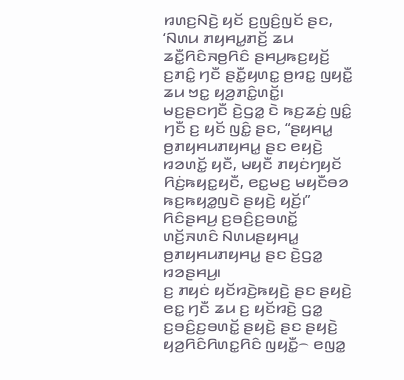ꤙꤛꤢ꤬ꤡꤢꤧ꤬ ꤟꤢꤩ ꤢ꤬ꤜꤢꤨ꤬ꤜꤢꤩ ꤔꤢ, ‘ꤡꤛꤣ ꤊꤟꤌꤣ꤭ꤊꤢꤩ꤬ ꤘꤣ ꤘꤢꤪ꤭ꤖꤢꤨꤏꤥ꤬ꤖꤢꤨ ꤔꤌꤣ꤬ꤒꤢ꤬ꤟꤢꤩ꤬ ꤢ꤬ꤊꤢꤨ꤭ ꤚꤢꤪ ꤔꤢꤪ꤭ꤟꤛꤢ꤭ ꤥ꤬ꤙꤢ꤭ ꤜꤟꤢꤪ꤭ ꤘꤣ ꤠꤢ꤭ ꤟꤤ꤬ꤊꤢꤨ꤭ꤛꤢꤩ꤭꤯
ꤗꤢ꤬ꤔꤢꤚꤢꤪ ꤢꤧ꤬ꤞꤤ꤭ ꤢꤧ ꤒꤢ꤬ꤘꤢꤦ꤬ ꤜꤢꤨ꤭ ꤚꤢꤪ ꤢ꤬ ꤟꤢꤩ ꤜꤢꤨ꤭ ꤔꤢ, “ꤔꤟꤌꤣ꤭ ꤥ꤬ꤊꤟꤌꤣꤊꤟꤌꤣ꤭ ꤔꤢ ꤕꤟꤢꤧ꤬ ꤙꤤꤛꤢꤩ꤭ ꤟꤢꤪ, ꤗꤟꤢꤪ ꤊꤟꤢꤦꤚꤟꤢꤩ ꤖꤢꤦ꤬ꤒꤟꤢ꤭ꤟꤢꤪ, ꤕꤢ꤭ꤗꤢ꤬ ꤗꤟꤢꤪꤋꤤ ꤒꤢ꤬ꤒꤟꤤ꤭ꤜꤢꤧ ꤔꤟꤢꤧ꤬ ꤟꤢꤩ꤬꤯” ꤖꤢꤨꤔꤌꤣ꤬ ꤢ꤬ꤋꤢꤨ꤬ꤢ꤬ꤋꤛꤢꤩ꤭ ꤛꤢꤩ꤬ꤏꤛꤢꤨ ꤡꤛꤣꤔꤟꤌꤣ꤭ ꤥ꤬ꤊꤟꤌꤣꤊꤟꤌꤣ꤭ ꤔꤢ ꤢꤧ꤬ꤞꤤ꤭ ꤙꤤꤔꤌꤣ꤬꤯
ꤢ꤬ ꤊꤟꤢꤦ ꤟꤢꤩꤙꤢꤧ꤬ꤒꤟꤢꤧ꤬ ꤔꤢ ꤔꤟꤢꤧ꤬ ꤕꤢ꤭ ꤚꤢꤪ ꤘꤣ ꤢ꤬ ꤟꤢꤩꤙꤢꤧ꤬ ꤞꤤ꤭ ꤢ꤬ꤋꤢꤨ꤬ꤢ꤬ꤋꤛꤢꤩ꤭ ꤔꤟꤢꤧ꤬ ꤔꤢ ꤔꤟꤢꤧ꤬ ꤟꤤ꤬ꤖꤢꤨꤖꤛꤢ꤭ꤖꤢꤨ ꤜꤟꤢꤪ꤭꤮ ꤕꤜꤤ꤭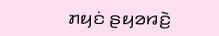ꤊꤟꤢꤦ ꤔꤟꤤꤙꤢꤧ꤬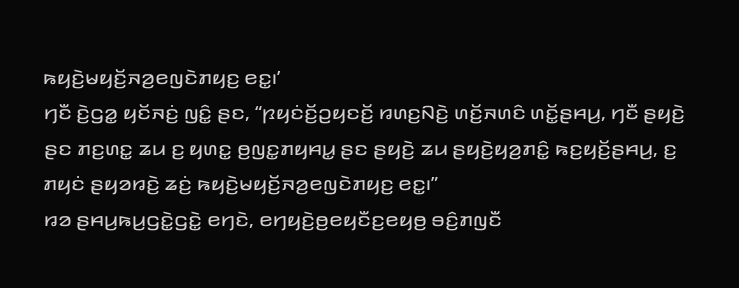ꤒꤟꤢꤧ꤬ꤗꤟꤢꤩ꤬ꤏꤤ꤬ꤕꤜꤢꤧꤊꤟꤢ꤬ ꤕꤢ꤭꤯’
ꤚꤢꤪ ꤢꤧ꤬ꤞꤤ꤭ ꤟꤢꤩꤏꤢꤦ꤬ ꤜꤢꤨ꤭ ꤔꤢ, “ꤐꤟꤢꤦꤢꤩ꤬ꤑꤟꤢꤢꤩ꤬ ꤙꤛꤢ꤬ꤡꤢꤧ꤬ ꤛꤢꤩ꤬ꤏꤛꤢꤨ ꤛꤢꤩ꤭ꤔꤌꤣ꤬, ꤚꤢꤪ ꤔꤟꤢꤧ꤬ ꤔꤢ ꤊꤢ꤬ꤛꤢ꤭ ꤘꤣ ꤢ꤬ ꤟꤛꤢ꤭ ꤥ꤬ꤜꤢ꤭ꤊꤟꤌꤣ꤭ ꤔꤢ ꤔꤟꤢꤧ꤬ ꤘꤣ ꤔꤟꤢꤧ꤬ꤟꤤ꤬ꤊꤢꤨ꤭ ꤒꤢ꤬ꤟꤢꤩ꤬ꤔꤌꤣ꤬, ꤢ꤬ ꤊꤟꤢꤦ ꤔꤟꤤꤙꤢꤧ꤬ ꤘꤢꤦ꤬ ꤒꤟꤢꤧ꤬ꤗꤟꤢꤩ꤬ꤏꤤ꤬ꤕꤜꤢꤧꤊꤟꤢ꤬ ꤕꤢ꤭꤯”
ꤙꤤ ꤔꤌꤣ꤬ꤒꤣ꤬ꤞꤢꤧ꤭ꤞꤢꤧ꤭ ꤕꤚꤢꤧ, ꤕꤚꤟꤢꤧ꤬ꤥ꤬ꤕꤟꤢꤪꤢ꤬ꤕꤟꤥ꤬ ꤋꤢꤨ꤬ꤊꤜꤢꤪ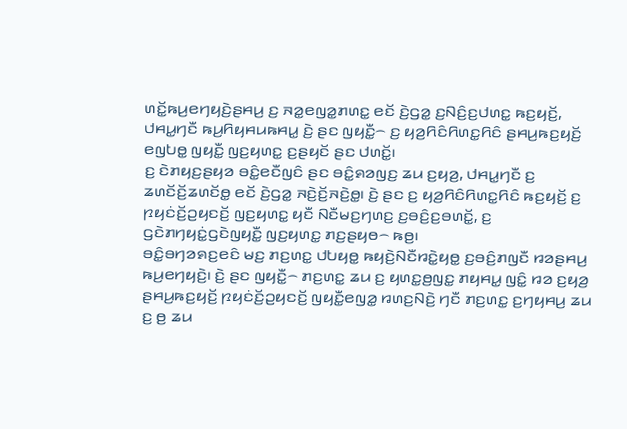ꤛꤢꤩ꤭ꤒꤣ꤬ꤕꤚꤟꤢꤧ꤬ꤔꤌꤣ꤬ ꤢ꤬ ꤏꤤ꤭ꤕꤜꤤ꤭ꤊꤛꤢ꤭ ꤕꤢꤩ ꤢꤧ꤬ꤞꤤ꤭ ꤢ꤬ꤡꤢꤨ꤬ꤢ꤬ꤓꤛꤢ꤭ ꤒꤢ꤬ꤟꤢꤩ꤬, ꤓꤌꤣ꤭ꤚꤢꤪ ꤒꤣ꤬ꤖꤟꤌꤣꤒꤌꤣ꤭ ꤢꤧ꤬ ꤔꤢ ꤜꤟꤢꤪ꤭꤮ ꤢ꤬ ꤟꤤ꤬ꤖꤢꤨꤖꤛꤢ꤭ꤖꤢꤨ ꤔꤌꤣ꤬ꤒꤢ꤬ꤟꤢꤩ꤬ ꤕꤜꤝꤥ꤭ ꤜꤟꤢꤪ꤭ ꤜꤢ꤬ꤟꤛꤢ꤭ ꤢ꤬ꤔꤟꤢꤩ ꤔꤢ ꤓꤛꤢꤩ꤭꤯
ꤢ꤬ ꤢꤧꤊꤟꤢ꤬ꤔꤟꤤ ꤋꤢꤨ꤭ꤕꤢꤪꤜꤢꤨ ꤔꤢ ꤋꤢꤨ꤭ꤎꤤꤜꤢ꤬ ꤘꤣ ꤢ꤬ꤟꤤ꤬, ꤓꤌꤣ꤭ꤚꤢꤪ ꤢ꤬ ꤘꤛꤢꤩꤢꤩ꤬ꤘꤛꤢꤩꤥ꤭ ꤕꤢꤩ ꤢꤧ꤬ꤞꤤ꤭ ꤏꤢꤧ꤬ꤢꤩ꤬ꤏꤢꤧ꤬ꤥ꤭꤯ ꤢꤧ꤬ ꤔꤢ ꤢ꤬ ꤟꤤ꤬ꤖꤢꤨꤖꤛꤢ꤭ꤖꤢꤨ ꤒꤢ꤬ꤟꤢꤩ꤬ ꤢ꤬ ꤐꤟꤢꤦꤢꤩ꤬ꤑꤟꤢꤢꤩ꤬ ꤜꤢ꤬ꤟꤛꤢ꤭ ꤟꤢꤪ ꤡꤢꤪꤗꤢ꤬ꤚꤛꤢ꤬ ꤢ꤬ꤋꤢꤨ꤬ꤢ꤬ꤋꤛꤢꤩ꤭, ꤢ꤬ ꤞꤢꤧꤊꤚꤟꤢꤦ꤭ꤞꤢꤧꤜꤟꤢꤪ꤭ ꤜꤢ꤬ꤟꤛꤢ꤭ ꤊꤢ꤬ꤔꤟꤥ꤮ ꤒꤥ꤬꤯
ꤋꤢꤨ꤭ꤋꤚꤤꤎꤢ꤬ꤕꤢꤨ ꤗꤢ꤬ ꤊꤢ꤬ꤛꤢ꤭ ꤓꤝꤟꤥ꤭ ꤒꤟꤢꤧ꤬ꤡꤢꤪꤙꤢꤧ꤭ꤟꤥ꤭ ꤢ꤬ꤋꤢꤨ꤬ꤊꤜꤢꤪ ꤙꤤꤔꤌꤣ꤬ ꤒꤣ꤬ꤕꤚꤟꤢꤧ꤬꤯ ꤢꤧ꤬ ꤔꤢ ꤜꤟꤢꤪ꤭꤮ ꤊꤢ꤬ꤛꤢ꤭ ꤘꤣ ꤢ꤬ ꤟꤛꤢ꤭ꤥ꤬ꤜꤢ꤭ ꤊꤟꤌꤣ꤭ ꤜꤢꤨ꤭ ꤙꤤ ꤢ꤬ꤟꤤ꤬ ꤔꤌꤣ꤬ꤒꤢ꤬ꤟꤢꤩ꤬ ꤐꤟꤢꤦꤢꤩ꤬ꤑꤟꤢꤢꤩ꤬ ꤜꤟꤢꤪ꤭ꤕꤜꤤ꤭ ꤙꤛꤢ꤬ꤡꤢꤧ꤬ ꤚꤢꤪ ꤊꤢ꤬ꤛꤢ꤭ ꤢ꤬ꤚꤟꤌꤣ꤬ ꤘꤣ ꤢ꤬ ꤥ꤬ ꤘꤣ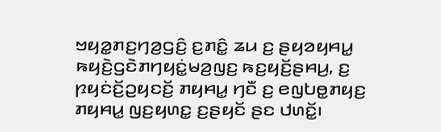ꤠꤟꤤ꤭ꤊꤢ꤬ꤚꤤ꤬ꤞꤢꤨ꤬ ꤢ꤬ꤊꤢꤨ꤭ ꤘꤣ ꤢ꤬ ꤔꤟꤤꤟꤌꤣ꤭ ꤒꤟꤢꤧ꤬ꤞꤢꤧꤊꤚꤟꤢꤦ꤭ꤗꤤ꤬ꤜꤢ꤬ ꤒꤢ꤬ꤟꤢꤩ꤬ꤔꤌꤣ꤬, ꤢ꤬ ꤐꤟꤢꤦꤢꤩ꤬ꤑꤟꤢꤢꤩ꤬ ꤊꤟꤌꤣ꤭ ꤚꤢꤪ ꤢ꤬ ꤕꤜꤝꤥ꤭ꤊꤟꤢ꤬ ꤊꤟꤌꤣ꤭ ꤜꤢ꤬ꤟꤛꤢ꤭ ꤢ꤬ꤔꤟꤢꤩ ꤔꤢ ꤓꤛꤢꤩ꤭꤯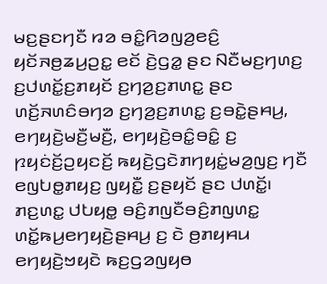ꤗꤢ꤬ꤔꤢꤚꤢꤪ ꤙꤤ ꤋꤢꤨ꤭ꤖꤤꤜꤤ꤬ꤕꤢꤨ꤬ ꤟꤢꤩꤏꤥ꤬ꤘꤣ꤬ꤑꤢ꤭ ꤕꤢꤩ ꤢꤧ꤬ꤞꤤ꤭ ꤔꤢ ꤡꤢꤪꤗꤢ꤬ꤚꤛꤢ꤬ ꤢ꤬ꤓꤛꤢꤩ꤭ꤢ꤬ꤊꤟꤢꤩ ꤢ꤬ꤚꤤ꤬ꤢ꤬ꤊꤛꤢ꤭ ꤔꤢ ꤛꤢꤩ꤬ꤏꤛꤢꤨꤋꤚꤤ ꤢ꤬ꤚꤤ꤬ꤢ꤬ꤊꤛꤢ꤭ ꤢ꤬ꤋꤢꤧ꤭ꤔꤌꤣ꤬, ꤕꤚꤟꤢꤧ꤬ꤗꤢꤪ꤬ꤗꤢꤪ꤬, ꤕꤚꤟꤢꤧ꤬ꤋꤢꤨ꤭ꤋꤢꤨ꤭ ꤢ꤬ ꤐꤟꤢꤦꤢꤩ꤬ꤑꤟꤢꤢꤩ꤬ ꤒꤟꤢꤧ꤬ꤞꤢꤧꤊꤚꤟꤢꤦ꤭ꤗꤤ꤬ꤜꤢ꤬ ꤚꤢꤪ ꤕꤜꤝꤥ꤭ꤊꤟꤢ꤬ ꤜꤟꤢꤪ꤭ ꤢ꤬ꤔꤟꤢꤩ ꤔꤢ ꤓꤛꤢꤩ꤭꤯
ꤊꤢ꤬ꤛꤢ꤭ ꤓꤝꤟꤥ꤭ ꤋꤢꤨ꤬ꤊꤜꤢꤪꤋꤢꤨ꤬ꤊꤜꤛꤢ꤭ ꤛꤢꤩ꤭ꤒꤣ꤬ꤕꤚꤟꤢꤧ꤬ꤔꤌꤣ꤬ ꤢ꤬ ꤢꤧ ꤥ꤬ꤊꤟꤌꤣ ꤕꤚꤟꤢꤧ꤬ꤠꤟꤢꤧ ꤒꤢ꤬ꤞꤤꤜꤟꤥ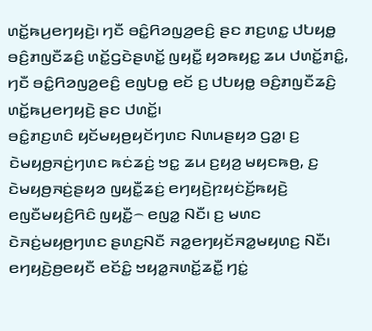ꤛꤢꤩ꤭ꤒꤣ꤬ꤕꤚꤟꤢꤧ꤬꤯ ꤚꤢꤪ ꤋꤢꤨ꤭ꤖꤤꤜꤤ꤬ꤕꤢꤨ꤬ ꤔꤢ ꤊꤢ꤬ꤛꤢ꤭ ꤓꤝꤟꤥ꤭ ꤋꤢꤨ꤬ꤊꤜꤢꤪꤘꤢꤨ꤬ ꤛꤢꤩ꤭ꤞꤢꤧꤔꤛꤢꤩ꤭ ꤜꤟꤢꤪ꤭ ꤟꤤꤒꤟꤢ꤭ ꤘꤣ ꤓꤛꤢꤩ꤭ꤊꤢꤨ꤭, ꤚꤢꤪ ꤋꤢꤨ꤭ꤖꤤꤜꤤ꤬ꤕꤢꤨ꤬ ꤕꤜꤝꤥ꤭ ꤕꤢꤩ ꤢ꤬ ꤓꤝꤟꤥ꤭ ꤋꤢꤨ꤬ꤊꤜꤢꤪꤘꤢꤨ꤬ ꤛꤢꤩ꤭ꤒꤣ꤬ꤕꤚꤟꤢꤧ꤬ ꤔꤢ ꤓꤛꤢꤩ꤭꤯
ꤋꤢꤨ꤭ꤊꤢ꤬ꤛꤢꤨ ꤟꤢꤩꤗꤟꤥ꤬ꤟꤢꤩꤚꤛꤢ ꤡꤛꤣꤔꤟꤤ ꤞꤤ꤭꤯ ꤢ꤬ ꤢꤧꤗꤟꤥ꤬ꤏꤢꤦ꤬ꤚꤛꤢ ꤒꤢꤦꤘꤢꤦ꤬ ꤠꤢ꤭ ꤘꤣ ꤢ꤬ꤟꤤ꤬ ꤗꤟꤢꤒꤥ꤬, ꤢ꤬ ꤢꤧꤗꤟꤥ꤬ꤏꤢꤦ꤬ꤔꤟꤤ ꤜꤟꤢꤪ꤭ꤘꤢꤦ꤬ ꤕꤚꤟꤢꤧ꤬ꤐꤟꤢꤦꤢꤩ꤬ꤒꤟꤢꤧ꤬ ꤕꤜꤢꤪꤗꤟꤢꤨ꤬ꤖꤢꤨ ꤜꤟꤢꤪ꤭꤮ ꤕꤜꤤ꤭ ꤡꤢꤪ꤯ ꤢ꤬ ꤗꤛꤢ ꤢꤧꤏꤢꤦ꤬ꤗꤟꤥ꤬ꤚꤛꤢ ꤔꤛꤢ꤬ꤡꤢꤪ ꤏꤤ꤭ꤕꤚꤟꤢꤩꤏꤤ꤭ꤗꤟꤛꤢ꤬ ꤡꤢꤪ꤯ ꤕꤚꤟꤢꤧ꤬ꤥ꤬ꤕꤟꤢꤪ ꤕꤢꤩꤢꤨ꤭ ꤠꤟꤤ꤭ꤏꤛꤢꤩ꤭ꤘꤢꤪ꤭ ꤚꤢꤦ꤭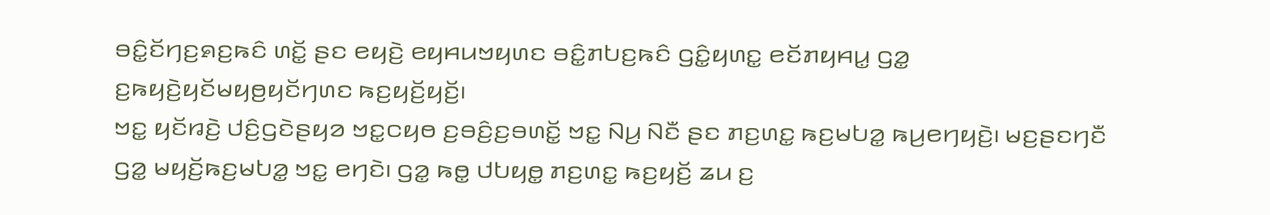ꤋꤢꤨ꤭ꤢꤩꤚꤢ꤬ꤎꤢ꤬ꤒꤢꤨ ꤛꤢꤩ꤭ ꤔꤢ ꤕꤟꤢꤧ꤬ ꤕꤟꤌꤣꤠꤟꤛꤢ ꤋꤢꤨ꤭ꤊꤝꤢ꤬ꤒꤢꤨ ꤞꤢꤨ꤭ꤟꤛꤢ꤭ ꤕꤢꤩꤊꤟꤌꤣ꤭ ꤞꤤ꤭ ꤢ꤬ꤒꤟꤢꤧ꤬ꤟꤢꤩꤗꤟꤥ꤬ꤟꤢꤩꤚꤛꤢ ꤒꤢ꤬ꤟꤢꤩ꤬ꤟꤢꤩ꤬꤯
ꤠꤢ꤭ ꤟꤢꤩꤙꤢꤧ꤬ ꤓꤢꤨ꤬ꤞꤢꤧꤔꤟꤤ ꤠꤢ꤭ꤍꤟꤥ ꤢ꤬ꤋꤢꤨ꤬ꤢ꤬ꤋꤛꤢꤩ꤭ ꤠꤢ꤭ ꤡꤣ꤬ ꤡꤢꤪ ꤔꤢ ꤊꤢ꤬ꤛꤢ꤭ ꤒꤢ꤬ꤗꤝꤤ꤭ ꤒꤣ꤬ꤕꤚꤟꤢꤧ꤬꤯ ꤗꤢ꤬ꤔꤢꤚꤢꤪ ꤞꤤ꤭ ꤗꤟꤢꤩ꤬ꤒꤢ꤬ꤗꤝꤤ꤭ ꤠꤢ꤭ ꤕꤚꤢꤧ꤯ ꤞꤤ꤭ ꤒꤥ꤭ ꤓꤝꤟꤥ꤭ ꤊꤢ꤬ꤛꤢ꤭ ꤒꤢ꤬ꤟꤢꤩ꤬ ꤘꤣ ꤢ꤬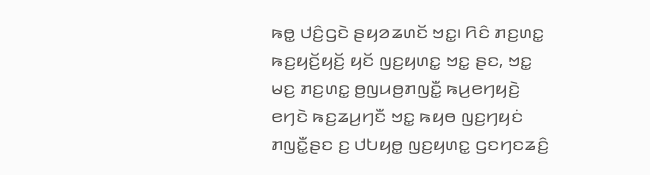ꤒꤥ꤭ ꤓꤢꤨ꤬ꤞꤢꤧ ꤔꤟꤤꤘꤛꤢꤩ ꤠꤢ꤭꤯ ꤖꤢꤨ ꤊꤢ꤬ꤛꤢ꤭ ꤒꤢ꤬ꤟꤢꤩ꤬ꤟꤢꤩ꤬ ꤟꤢꤩ ꤜꤢ꤬ꤟꤛꤢ꤭ ꤠꤢ꤭ ꤔꤢ, ꤠꤢ꤭ ꤗꤢ꤬ ꤊꤢ꤬ꤛꤢ꤭ ꤥ꤬ꤜꤣꤥ꤬ꤊꤜꤢꤪ꤭ ꤒꤣ꤬ꤕꤚꤟꤢꤧ꤬ ꤕꤚꤢꤧ ꤒꤢ꤬ꤘꤣ꤬ꤚꤢꤪ ꤠꤢ꤭ ꤒꤟꤥ ꤜꤢ꤬ꤚꤟꤢꤦ ꤊꤜꤢꤪ꤭ꤔꤢ ꤢ꤬ ꤓꤝꤟꤥ꤭ ꤜꤢ꤬ꤟꤛꤢ꤭ ꤞꤢꤚꤢꤘꤢꤨ꤬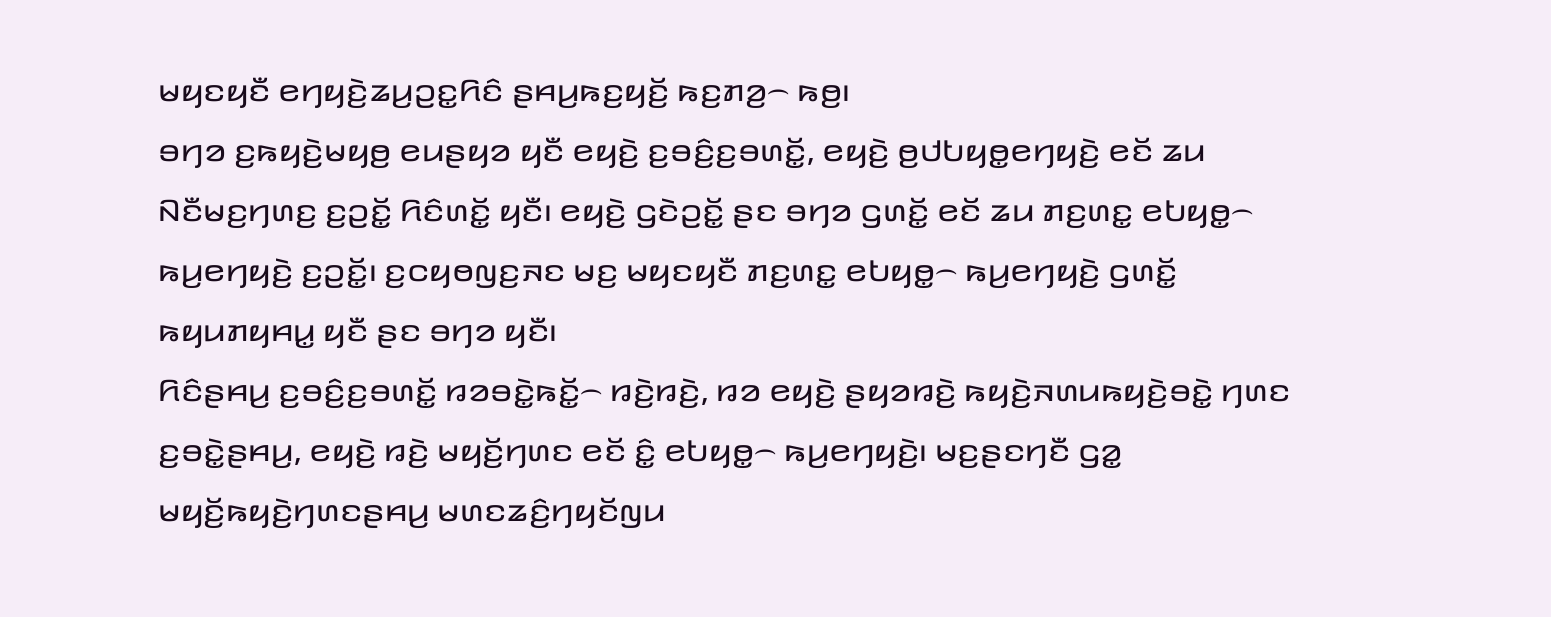ꤗꤟꤢꤟꤢꤪ ꤕꤚꤟꤢꤧ꤬ꤘꤣ꤬ꤑꤢ꤭ꤖꤢꤨ ꤔꤌꤣ꤬ꤒꤢ꤬ꤟꤢꤩ꤬ ꤒꤢ꤬ꤊꤤ꤬꤮ ꤒꤥ꤬꤯
ꤋꤚꤤ ꤢ꤬ꤒꤟꤢꤧ꤬ꤗꤟꤥ꤬ ꤕꤣꤔꤟꤤ ꤟꤢꤪ ꤕꤟꤢꤧ꤬ ꤢ꤬ꤋꤢꤨ꤬ꤢ꤬ꤋꤛꤢꤩ꤭, ꤕꤟꤢꤧ꤬ ꤥ꤬ꤓꤝꤟꤥ꤭ꤕꤚꤟꤢꤧ꤬ ꤕꤢꤩ ꤘꤣ ꤡꤢꤪꤗꤢ꤬ꤚꤛꤢ꤬ ꤢ꤬ꤑꤢꤩ꤭ ꤖꤢꤨꤛꤢꤩ꤭ ꤟꤢꤪ꤯ ꤕꤟꤢꤧ꤬ ꤞꤢꤧꤑꤢꤩ꤭ ꤔꤢ ꤋꤚꤤ ꤞꤛꤢꤩ꤭ ꤕꤢꤩ ꤘꤣ ꤊꤢ꤬ꤛꤢ꤭ ꤕꤝꤟꤥ꤭꤮ ꤒꤣ꤬ꤕꤚꤟꤢꤧ꤬ ꤢ꤬ꤑꤢꤩ꤭꤯ ꤢ꤬ꤍꤟꤥꤜꤢ꤬ꤏꤢ ꤗꤢ꤬ ꤗꤟꤢꤟꤢꤪ ꤊꤢ꤬ꤛꤢ꤭ ꤕꤝꤟꤥ꤭꤮ ꤒꤣ꤬ꤕꤚꤟꤢꤧ꤬ ꤞꤛꤢꤩ꤭ ꤒꤟꤣꤊꤟꤌꤣ꤭ ꤟꤢꤪ ꤔꤢ ꤋꤚꤤ ꤟꤢꤪ꤯
ꤖꤢꤨꤔꤌꤣ꤬ ꤢ꤬ꤋꤢꤨ꤬ꤢ꤬ꤋꤛꤢꤩ꤭ ꤙꤤꤋꤢꤧ꤭ꤒꤢꤩ꤭꤮ ꤙꤢꤧ꤬ꤙꤢꤧ꤬, ꤙꤤ ꤕꤟꤢꤧ꤬ ꤔꤟꤤꤙꤢꤧ꤬ ꤒꤟꤢꤧ꤬ꤏꤛꤣꤒꤟꤢꤧ꤬ꤋꤢꤧ꤭ ꤚꤛꤢ ꤢ꤬ꤋꤢꤧ꤭ꤔꤌꤣ꤬, ꤕꤟꤢꤧ꤬ ꤙꤢꤧ꤬ ꤗꤟꤢꤩ꤬ꤚꤛꤢ ꤕꤢꤩ ꤢꤨ꤭ ꤕꤝꤟꤥ꤭꤮ ꤒꤣ꤬ꤕꤚꤟꤢꤧ꤬꤯ ꤗꤢ꤬ꤔꤢꤚꤢꤪ ꤞꤤ꤭ ꤗꤟꤢꤩ꤬ꤒꤟꤢꤧ꤬ꤚꤛꤢꤔꤌꤣ꤬ ꤗꤛꤢꤘꤢꤨ꤬ꤚꤟꤢꤩꤜꤣ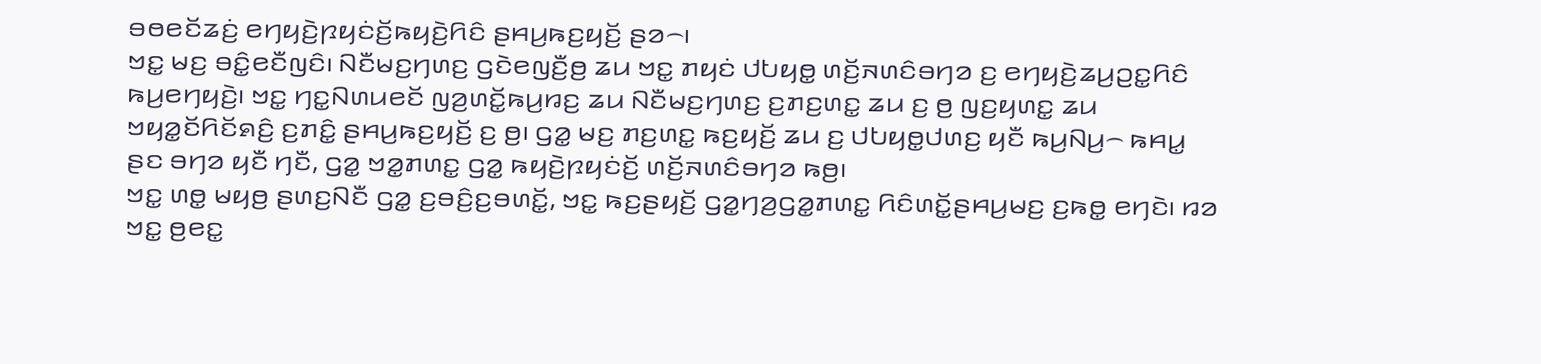ꤋꤥꤕꤢꤩꤘꤢꤦ꤬ ꤕꤚꤟꤢꤧ꤬ꤐꤟꤢꤦꤢꤩ꤬ꤒꤟꤢꤧ꤬ꤖꤢꤨ ꤔꤌꤣ꤬ꤒꤢ꤬ꤟꤢꤩ꤬ ꤔꤤ꤮꤯
ꤠꤢ꤭ ꤗꤢ꤬ ꤋꤢꤨ꤭ꤕꤢꤪꤜꤢꤨ꤯ ꤡꤢꤪꤗꤢ꤬ꤚꤛꤢ꤬ ꤞꤢꤧꤕꤜꤢꤪ꤬ꤥ꤬ ꤘꤣ ꤠꤢ꤭ ꤊꤟꤢꤦ ꤓꤝꤟꤥ꤭ ꤛꤢꤩ꤬ꤏꤛꤢꤨꤋꤚꤤ ꤢ꤬ ꤕꤚꤟꤢꤧ꤬ꤘꤣ꤬ꤑꤢ꤭ꤖꤢꤨ ꤒꤣ꤬ꤕꤚꤟꤢꤧ꤬꤯ ꤠꤢ꤭ ꤚꤢ꤭ꤡꤛꤣꤕꤢꤩ ꤜꤤ꤬ꤛꤢꤩ꤭ꤒꤣ꤬ꤙꤢ꤬ ꤘꤣ ꤡꤢꤪꤗꤢ꤬ꤚꤛꤢ꤬ ꤢ꤬ꤊꤢ꤬ꤛꤢ꤭ ꤘꤣ ꤢ꤬ ꤥ꤬ ꤜꤢ꤬ꤟꤛꤢ꤭ ꤘꤣ ꤠꤟꤤ꤭ꤢꤩꤖꤢꤩꤎꤢꤨ꤬ ꤢ꤬ꤊꤢꤨ꤭ ꤔꤌꤣ꤬ꤒꤢ꤬ꤟꤢꤩ꤬ ꤢ꤬ ꤥ꤬꤯ ꤞꤤ꤭ ꤗꤢ꤬ ꤊꤢ꤬ꤛꤢ꤭ ꤒꤢ꤬ꤟꤢꤩ꤬ ꤘꤣ ꤢ꤬ ꤓꤝꤟꤥ꤭ꤓꤛꤢ꤬ ꤟꤢꤪ ꤒꤣ꤬ꤡꤣ꤬꤮ ꤒꤌꤣ꤭ ꤔꤢ ꤋꤚꤤ ꤟꤢꤪ ꤚꤢꤪ, ꤞꤤ꤭ ꤠꤤ꤭ꤊꤛꤢ꤭ ꤞꤤ꤭ ꤒꤟꤢꤧ꤬ꤐꤟꤢꤦꤢꤩ꤬ ꤛꤢꤩ꤬ꤏꤛꤢꤨꤋꤚꤤ ꤒꤥ꤬꤯
ꤠꤢ꤭ ꤛꤥ꤭ ꤗꤟꤥ꤬ ꤔꤛꤢ꤬ꤡꤢꤪ ꤞꤤ꤭ ꤢ꤬ꤋꤢꤨ꤬ꤢ꤬ꤋꤛꤢꤩ꤭, ꤠꤢ꤭ ꤒꤢ꤬ꤔꤟꤢꤩ꤬ ꤞꤤ꤭ꤚꤤ꤬ꤞꤤ꤭ꤊꤛꤢ꤭ ꤖꤢꤨꤛꤢꤩ꤭ꤔꤌꤣ꤬ꤗꤢ꤬ ꤢ꤬ꤒꤥ꤭ ꤕꤚꤢꤧ꤯ ꤙꤤ ꤠꤢ꤭ ꤥ꤬ꤕꤢ꤭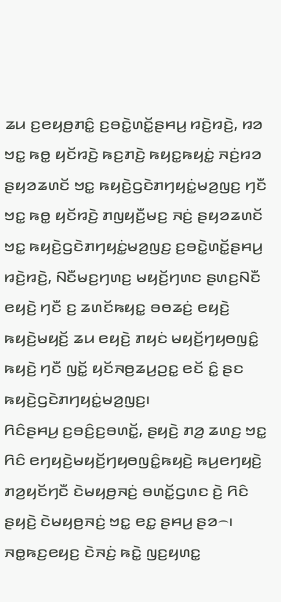ꤘꤣ ꤢ꤬ꤕꤟꤥ꤬ꤊꤢꤨ꤭ ꤢ꤬ꤋꤢꤧ꤭ꤛꤢꤩ꤭ꤔꤌꤣ꤬ ꤙꤢꤧ꤬ꤙꤢꤧ꤬, ꤙꤤ ꤠꤢ꤭ ꤒꤥ꤭ ꤟꤢꤩꤙꤢꤧ꤬ ꤒꤢ꤬ꤊꤢꤧ꤬ ꤒꤟꤢ꤭ꤒꤟꤢꤦ꤭ ꤏꤢꤦ꤬ꤙꤤ ꤔꤟꤤꤘꤛꤢꤩ ꤠꤢ꤭ ꤒꤟꤢꤧ꤬ꤞꤢꤧꤊꤚꤟꤢꤦ꤭ꤗꤤ꤬ꤜꤢ꤬ ꤚꤢꤪ ꤠꤢ꤭ ꤒꤥ꤭ ꤟꤢꤩꤙꤢꤧ꤬ ꤊꤜꤟꤢꤪ꤬ꤗꤢ꤬ ꤏꤢꤦ꤬ ꤔꤟꤤꤘꤛꤢꤩ ꤠꤢ꤭ ꤒꤟꤢꤧ꤬ꤞꤢꤧꤊꤚꤟꤢꤦ꤭ꤗꤤ꤬ꤜꤢ꤬ ꤢ꤬ꤋꤢꤧ꤭ꤛꤢꤩ꤭ꤔꤌꤣ꤬ ꤙꤢꤧ꤬ꤙꤢꤧ꤬, ꤡꤢꤪꤗꤢ꤬ꤚꤛꤢ꤬ ꤗꤟꤢꤩ꤬ꤚꤛꤢ ꤔꤛꤢ꤬ꤡꤢꤪ ꤕꤟꤢꤧ꤬ ꤚꤢꤪ ꤢ꤬ ꤘꤛꤢꤩꤒꤟꤢ꤭ ꤋꤥꤘꤢꤦ꤬ ꤕꤟꤢꤧ꤬ ꤒꤟꤢꤧ꤬ꤗꤟꤢꤩ꤬ ꤘꤣ ꤕꤟꤢꤧ꤬ ꤊꤟꤢꤦ ꤗꤟꤢꤩ꤬ꤚꤟꤥꤜꤢꤨ꤭ ꤒꤟꤢꤧ꤬ ꤚꤢꤪ ꤜꤢꤩ꤭ ꤟꤢꤩꤏꤥ꤬ꤘꤣ꤬ꤑꤢ꤭ ꤕꤢꤩ ꤢꤨ꤭ ꤔꤢ ꤒꤟꤢꤧ꤬ꤞꤢꤧꤊꤚꤟꤢꤦ꤭ꤗꤤ꤬ꤜꤢ꤬꤯
ꤖꤢꤨꤔꤌꤣ꤬ ꤢ꤬ꤋꤢꤨ꤬ꤢ꤬ꤋꤛꤢꤩ꤭, ꤔꤟꤢꤧ꤬ ꤊꤤ꤬ ꤘꤛꤢ꤬ ꤠꤢ꤭ ꤖꤢꤨ ꤕꤚꤟꤢꤧ꤬ꤗꤟꤢꤩ꤬ꤚꤟꤥꤜꤢꤨ꤭ꤒꤟꤢꤧ꤬ ꤒꤣ꤬ꤕꤚꤟꤢꤧ꤬ ꤊꤤ꤬ꤟꤢꤩꤚꤢꤪ ꤢꤧꤗꤟꤥ꤬ꤏꤢꤦ꤬ ꤋꤛꤢꤩ꤭ꤞꤛꤢ ꤢꤧ꤬ ꤖꤢꤨ ꤔꤟꤢꤧ꤬ ꤢꤧꤗꤟꤥ꤬ꤏꤢꤦ꤬ ꤠꤢ꤭ ꤕꤢ꤭ ꤔꤌꤣ꤬ ꤔꤤ꤮꤯
ꤏꤥ꤭ꤒꤢ꤬ꤕꤟꤢ꤬ ꤢꤧꤏꤢꤦ꤬ ꤒꤢꤧ꤭ ꤜꤢ꤬ꤟꤛꤢ꤭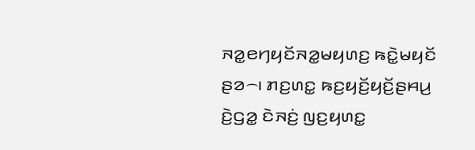ꤏꤤ꤭ꤕꤚꤟꤢꤩꤏꤤ꤭ꤗꤟꤛꤢ꤬ ꤒꤢꤧ꤭ꤗꤟꤢꤩ ꤔꤤ꤮꤯ ꤊꤢ꤬ꤛꤢ꤭ ꤒꤢ꤬ꤟꤢꤩ꤬ꤟꤢꤩ꤬ꤔꤌꤣ꤬ ꤢꤧ꤬ꤞꤤ꤭ ꤢꤧꤏꤢꤦ꤬ ꤜꤢ꤬ꤟꤛꤢ꤭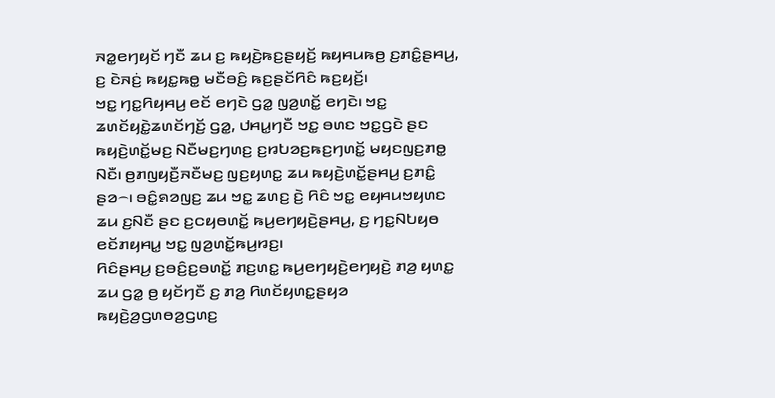ꤏꤤ꤭ꤕꤚꤟꤢꤩ ꤚꤢꤪ ꤘꤣ ꤢ꤬ ꤒꤟꤢꤧ꤬ꤒꤢ꤬ꤔꤟꤢꤩ꤬ ꤒꤟꤌꤣꤒꤥ꤬ ꤢ꤬ꤊꤢꤨ꤭ꤔꤌꤣ꤬, ꤢ꤬ ꤢꤧꤏꤢꤦ꤬ ꤒꤟꤢ꤭ꤒꤥ꤭ ꤗꤢꤪꤋꤢꤨ꤬ ꤒꤢ꤬ꤔꤢꤩꤖꤢꤨ ꤒꤢ꤬ꤟꤢꤩ꤬꤯
ꤠꤢ꤭ ꤚꤢ꤭ꤖꤟꤌꤣ꤬ ꤕꤢꤩ ꤕꤚꤢꤧ ꤞꤤ꤭ ꤜꤤ꤬ꤛꤢꤩ꤭ ꤕꤚꤢꤧ꤯ ꤠꤢ꤭ ꤘꤛꤢꤩꤟꤢꤧ꤭ꤘꤛꤢꤩꤚꤢꤩ꤬ ꤞꤤ꤭, ꤓꤌꤣ꤭ꤚꤢꤪ ꤠꤢ꤭ ꤋꤛꤢ ꤠꤢ꤭ꤞꤢꤧ ꤔꤢ ꤒꤟꤢꤧ꤬ꤛꤢꤩ꤭ꤗꤢ꤬ ꤡꤢꤪꤗꤢ꤬ꤚꤛꤢ꤬ ꤢ꤬ꤙꤝꤤꤢ꤬ꤒꤢ꤬ꤚꤛꤢꤩ꤭ ꤗꤟꤢꤜꤢ꤬ꤊꤥ꤭ ꤡꤢꤪ꤯ ꤥ꤬ꤊꤜꤟꤢꤪ꤬ꤏꤢꤪꤗꤢ꤬ ꤜꤢ꤬ꤟꤛꤢ꤭ ꤘꤣ ꤒꤟꤢꤧ꤬ꤛꤢꤩ꤭ꤔꤌꤣ꤬ ꤢ꤬ꤊꤢꤨ꤭ ꤔꤤ꤮꤯ ꤋꤢꤨ꤭ꤎꤤꤜꤢ꤬ ꤘꤣ ꤠꤢ꤭ ꤘꤛꤢ꤬ ꤢꤧ꤬ ꤖꤢꤨ ꤠꤢ꤭ ꤕꤟꤌꤣꤠꤟꤛꤢ ꤘꤣ ꤢ꤬ꤡꤢꤪ ꤔꤢ ꤢ꤬ꤍꤟꤥꤛꤢꤩ꤭ ꤒꤣ꤬ꤕꤚꤟꤢꤧ꤬ꤔꤌꤣ꤬, ꤢ꤬ ꤚꤢ꤭ꤡꤝꤟꤥ ꤕꤢꤩꤊꤟꤌꤣ꤭ ꤠꤢ꤭ ꤜꤤ꤬ꤛꤢꤩ꤭ꤒꤣ꤬ꤙꤢ꤬꤯
ꤖꤢꤨꤔꤌꤣ꤬ ꤢ꤬ꤋꤢꤨ꤬ꤢ꤬ꤋꤛꤢꤩ꤭ ꤊꤢ꤬ꤛꤢ꤭ ꤒꤣ꤬ꤕꤚꤟꤢꤧ꤬ꤕꤚꤟꤢꤧ꤬ ꤊꤤ꤬ ꤟꤛꤢ꤭ ꤘꤣ ꤞꤤ꤭ ꤥ꤬ ꤟꤢꤩꤚꤢꤪ ꤢ꤬ ꤊꤤ꤬ ꤖꤛꤢꤩꤟꤛꤢ꤭ꤔꤟꤤ ꤒꤟꤢꤧ꤬ꤤ꤬ꤞꤛꤥꤤ꤬ꤞꤛꤢ꤬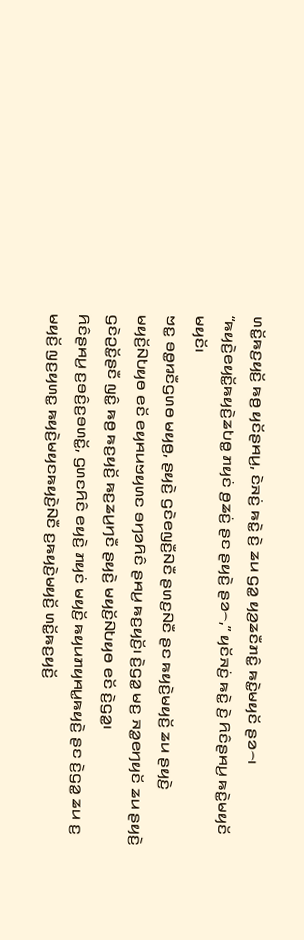ꤛꤢꤩ꤭ꤒꤢ꤬ꤟꤢꤩ꤬ ꤒꤥ꤬ ꤟꤢꤩꤔꤌꤣ꤬, ꤢꤧꤏꤢꤦ꤬ ꤒꤢꤧ꤭ ꤢꤧ꤬ ꤘꤣ ꤞꤤ꤭ ꤟꤤ꤬ꤘꤢꤪꤊꤢꤨ꤭ ꤒꤢꤧ꤭ꤗꤟꤢꤩ ꤔꤤ꤮꤯ “ꤒꤟꤢꤧ꤬ꤕꤟꤢꤩ꤭ꤒꤟꤢꤧ꤬ꤘꤝꤥ꤭ ꤊꤟꤢꤦ ꤥ꤬ꤘꤢꤦ꤬ ꤔꤢ ꤔꤟꤢꤧ꤬ ꤔꤤ꤮,” ꤟꤢꤩꤏꤢꤦ꤬ ꤒꤢꤧ꤭ ꤢꤧ꤬ ꤖꤢꤨꤔꤌꤣ꤬ ꤒꤢꤧ꤭ꤗꤟꤢꤩ ꤗꤟꤢꤩ꤯
ꤠꤢ꤭ ꤋꤥ꤭ꤙꤢꤪꤞꤛꤥ ꤗꤟꤥ꤬, ꤔꤟꤢꤧ꤬ ꤞꤢꤧꤕꤜꤢꤪ꤬ꤡꤢꤪ ꤔꤛꤢ꤬ꤡꤢꤪ ꤔꤢ ꤒꤟꤢꤧ꤬ꤗꤟꤢꤩ꤬ ꤘꤣ ꤔꤟꤢꤧ꤬ ꤗꤟꤢꤩ꤬ꤡꤝꤟꤥ ꤕꤢꤩ ꤕꤟꤌꤣꤠꤟꤛꤢ ꤋꤚꤤꤖꤢꤨ ꤔꤌꤣ꤬ ꤒꤢ꤬ꤟꤢꤩ꤬꤯ ꤢꤧ꤬ꤞꤤ꤭ ꤗꤢ꤬ ꤏꤤ꤭ꤕꤚꤟꤢꤩ ꤘꤣ ꤔꤟꤢꤧ꤬ ꤞꤢꤧꤑꤢꤩ꤭ꤔꤢꤪ ꤜꤢꤨ꤭ ꤒꤥ꤬ ꤒꤢ꤬ꤟꤢꤩ꤬ ꤒꤢ꤬ꤘꤣ꤬ꤚꤢꤪ ꤔꤟꤢꤧ꤬ ꤗꤟꤢꤩ꤬ꤡꤝꤟꤥ ꤕꤢꤩ ꤢꤧ꤬ꤞꤤ꤭꤯
ꤖꤢꤨꤔꤌꤣ꤬ ꤢ꤬ꤋꤢꤨ꤬ꤢ꤬ꤋꤛꤢꤩ꤭, ꤞꤛꤢꤖꤢꤨ ꤕꤟꤢꤧ꤬ ꤊꤟꤢꤦ ꤗꤟꤢꤩ꤬ ꤒꤟꤣꤊꤟꤌꤣ꤭ꤒꤟꤢꤧ꤬ ꤔꤢ ꤢꤧ꤬ꤞꤤ꤭ ꤘꤣ ꤢ꤬ ꤗꤟꤢꤩ꤬ ꤜꤢ꤬ꤟꤛꤢ꤭ ꤒꤟꤢꤧ꤬ꤗꤟꤢꤒꤟꤢꤧ꤬ꤡꤢꤪ ꤢ꤬ꤒꤟꤢꤧ꤬ꤗꤟꤢꤩ꤬ ꤛꤢꤩ꤭ꤒꤢ꤬ꤟꤢꤩ꤬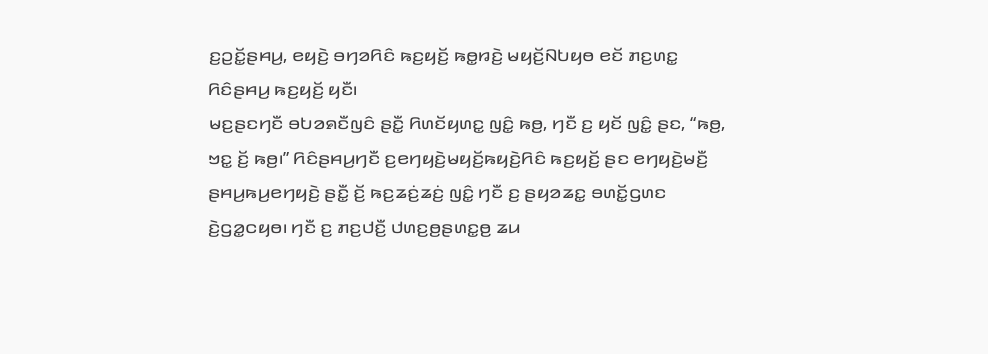ꤢ꤬ꤑꤢꤩ꤭ꤔꤌꤣ꤬, ꤕꤟꤢꤧ꤬ ꤋꤚꤤꤖꤢꤨ ꤒꤢ꤬ꤟꤢꤩ꤬ ꤒꤥ꤭ꤙꤢꤧ꤬ ꤗꤟꤢꤩ꤬ꤡꤝꤟꤥ ꤕꤢꤩ ꤊꤢ꤬ꤛꤢ꤭ ꤖꤢꤨꤔꤌꤣ꤬ ꤒꤢ꤬ꤟꤢꤩ꤬ ꤟꤢꤪ꤯
ꤗꤢ꤬ꤔꤢꤚꤢꤪ ꤋꤝꤤꤎꤢꤪꤜꤢꤨ ꤔꤢꤪ꤭ ꤖꤛꤢꤩꤟꤛꤢ꤭ ꤜꤢꤨ꤭ ꤒꤥ꤬, ꤚꤢꤪ ꤢ꤬ ꤟꤢꤩ ꤜꤢꤨ꤭ ꤔꤢ, “ꤒꤥ꤬, ꤠꤢ꤭ ꤢꤩ꤬ ꤒꤥ꤬꤯” ꤖꤢꤨꤔꤌꤣ꤬ꤚꤢꤪ ꤢ꤬ꤕꤚꤟꤢꤧ꤬ꤗꤟꤢꤩ꤬ꤒꤟꤢꤧ꤬ꤖꤢꤨ ꤒꤢ꤬ꤟꤢꤩ꤬ ꤔꤢ ꤕꤚꤟꤢꤧ꤬ꤗꤢꤪ꤬ ꤔꤌꤣ꤬ꤒꤣ꤬ꤕꤚꤟꤢꤧ꤬ ꤔꤢꤪ꤭ ꤢꤩ꤬ ꤒꤢ꤬ꤘꤢꤦ꤬ꤘꤢꤦ꤬ ꤜꤢꤨ꤭ ꤚꤢꤪ ꤢ꤬ ꤔꤟꤤꤘꤢ꤭ ꤋꤛꤢꤩ꤭ꤞꤛꤢ ꤢꤧ꤬ꤞꤤ꤭ꤍꤟꤥ꤯ ꤚꤢꤪ ꤢ꤬ ꤊꤢ꤬ꤓꤢꤪ꤬ ꤓꤛꤢ꤬ꤥ꤬ꤔꤛꤢ꤭ꤥ꤬ ꤘꤣ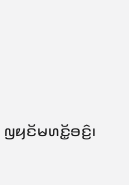ꤜꤟꤢꤩꤗꤛꤢꤩ꤭ꤋꤢꤨ꤬꤯